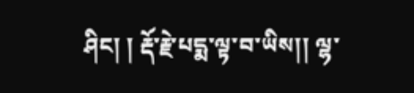ཤིང། ། རྡོ་རྗེ་པདྨ་ལྟ་བ་ཡིས།། ལྷ་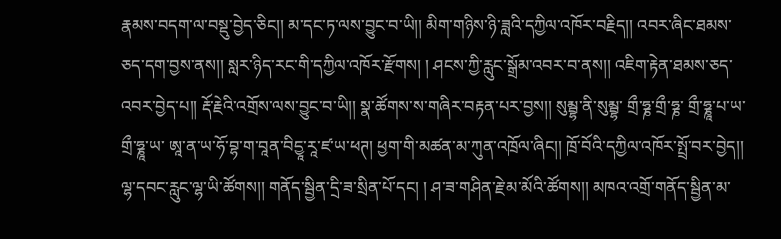རྣམས་བདག་ལ་བསྡུ་བྱེད་ཅིང།། མ་དང་ཏ་ལས་བྱུང་བ་ཡི།། མིག་གཉིས་ཉི་ཟླའི་དཀྱིལ་འཁོར་བརྗིད།། འབར་ཞིང་ཐམས་ཅད་དག་བྱས་ནས།། སླར་ཉིད་རང་གི་དཀྱིལ་འཁོར་རྫོགས། ། ཤངས་ཀྱི་རླུང་སྒྲོམ་འབར་བ་ནས།། འཇིག་རྟེན་ཐམས་ཅད་འབར་བྱེད་པ།། རྡོ་རྗེའི་འགྲོས་ལས་བྱུང་བ་ཡི།། སྣ་ཚོགས་ས་གཞིར་བརྟན་པར་བྱས།། སུམྦྷ་ནི་སུམྦྷ་ གྲྀ་ཧྞ་གྲྀ་ཧྞ་ གྲྀ་ཧྞཱ་པ་ཡ་གྲྀ་ཧྞཱ་ཡ་ ཨཱ་ན་ཡ་ཧོ་བྷ་ག་བཱན་བིདྱཱ་རཱ་ཛ་ཡ་ཕཊ། ཕྱག་གི་མཚན་མ་ཀུན་འཁྲོལ་ཞིང།། ཁྲོ་བོའི་དཀྱིལ་འཁོར་སྤྲོ་བར་བྱེད།། ལྷ་དབང་རླུང་ལྷ་ཡི་ཚོགས།། གནོད་སྦྱིན་དྲི་ཟ་སྲིན་པོ་དང། ། ཤ་ཟ་གཤིན་རྗེ་མ་མོའི་ཚོགས།། མཁའ་འགྲོ་གནོད་སྦྱིན་མ་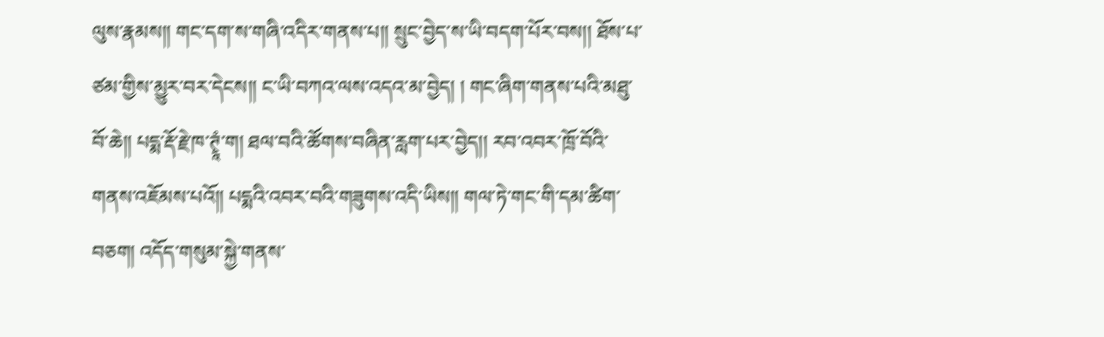ལུས་རྣམས།། གང་དག་ས་གཞི་འདིར་གནས་པ།། སྲུང་བྱེད་ས་ཡི་བདག་པོར་བས།། ཐོས་པ་ཙམ་གྱིས་མྱུར་བར་དེངས།། ང་ཡི་བཀའ་ལས་འདའ་མ་བྱེད། ། གང་ཞིག་གནས་པའི་མཐུ་བོ་ཆེ།། པདྨ་རྡོ་རྗེ་ཁ་ཊྭཱཾ་ག། ཐལ་བའི་ཚོགས་བཞིན་རླག་པར་བྱེད།། རབ་འབར་ཁྲོ་བོའི་གནས་འཇོམས་པའོ།། པདྨའི་འབར་བའི་གཟུགས་འདི་ཡིས།། གལ་ཏེ་གང་གི་དམ་ཚིག་བཅག། འདོད་གསུམ་སྐྱེ་གནས་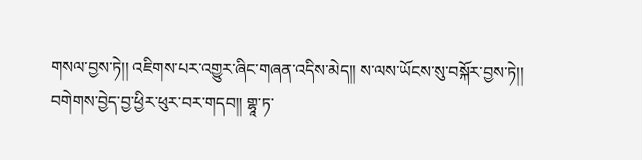གསལ་བྱས་ཏེ།། འཇིགས་པར་འགྱུར་ཞིང་གཞན་འདིས་མེད།། ས་ལས་ཡོངས་སུ་བསྐོར་བྱས་ཏེ།། བགེགས་བྱེད་བྱ་ཕྱིར་ཕུར་བར་གདབ།། གྷཱ་ཏ་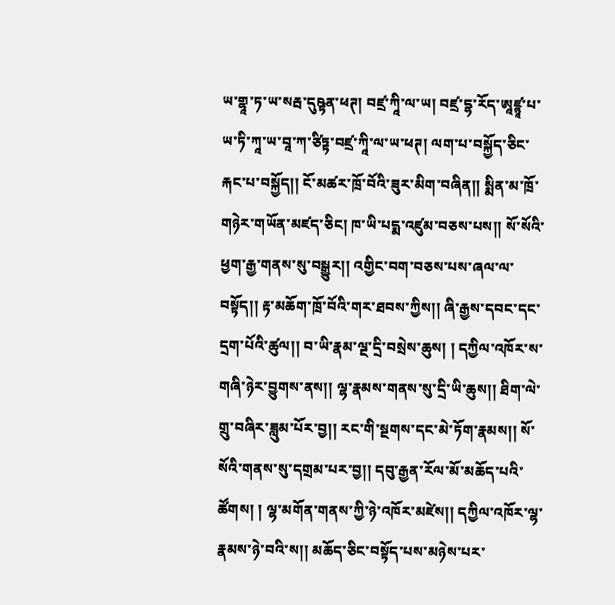ཡ་གྷཱ་ཏ་ཡ་སརྦ་དུཥྟན་ཕཊ། བཛྲ་ཀཱི་ལ་ཡ། བཛྲ་དྷ་རོད་ཨཱཛྙཱ་པ་ཡ་ཏི་ཀཱ་ཡ་བཱ་ཀ་ཙིཏྟ་བཛྲ་ཀཱི་ལ་ཡ་ཕཊ། ལག་པ་བསྐྱོད་ཅིང་རྐང་པ་བསྐྱོད།། ངོ་མཚར་ཁྲོ་བོའི་ཟུར་མིག་བཞིན།། སྨིན་མ་ཁྲོ་གཉེར་གཡོན་མཛད་ཅིང། ཁ་ཡི་པདྨ་འཛུམ་བཅས་པས།། སོ་སོའི་ཕྱག་རྒྱ་གནས་སུ་བསྒྱུར།། འགྱིང་བག་བཅས་པས་ཞལ་ལ་བསྟོད།། རྟ་མཆོག་ཁྲོ་བོའི་གར་ཐབས་ཀྱིས།། ཞི་རྒྱས་དབང་དང་དྲག་པོའི་ཚུལ།། བ་ཡི་རྣམ་ལྔ་དྲི་བསྲེས་ཆུས། ། དཀྱིལ་འཁོར་ས་གཞི་ཉེར་བྱུགས་ནས།། ལྷ་རྣམས་གནས་སུ་དྲི་ཡི་ཆུས།། ཐིག་ལེ་གྲུ་བཞིར་ཟླུམ་པོར་བྱ།། རང་གི་སྔགས་དང་མེ་ཏོག་རྣམས།། སོ་སོའི་གནས་སུ་དགྲམ་པར་བྱ།། དབུ་རྒྱན་རོལ་མོ་མཆོད་པའི་ཚོགས། ། ལྷ་མགོན་གནས་ཀྱི་ཉེ་འཁོར་མཛེས།། དཀྱིལ་འཁོར་ལྷ་རྣམས་ཉེ་བའི་ས།། མཆོད་ཅིང་བསྟོད་པས་མཉེས་པར་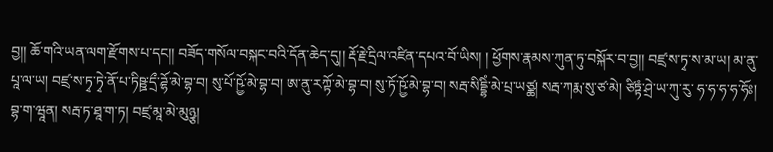བྱ།། ཆོ་གའི་ཡན་ལག་རྫོགས་པ་དང།། བཟོད་གསོལ་བསྐང་བའི་དོན་ཆེད་དུ།། རྡོ་རྗེ་དྲིལ་འཛིན་དཔའ་བོ་ཡིས། ། ཕྱོགས་རྣམས་ཀུན་ཏུ་བསྐོར་བ་བྱ།། བཛྲ་ས་ཏྭ་ས་མ་ཡ། མ་ནུ་པཱ་ལ་ཡ། བཛྲ་ས་ཏྭ་ཏྭེ་ནོ་པ་ཏིཥྛ་དྲྀ་ཌྷོ་མེ་བྷ་བ། སུ་པོ་ཥྱོ་མེ་བྷ་བ། ཨ་ནུ་རཀྟོ་མེ་བྷ་བ། སུ་ཏོ་ཥྱོ་མེ་བྷ་བ། སརྦ་སིདྡྷིཾ་མེ་པྲ་ཡཙྪ། སརྦ་ཀརྨ་སུ་ཙ་མེ། ཙིཏྟཾ་ཤྲེ་ཡ་ཀུ་རུ་ ཧ་ཧ་ཧ་ཧ་ཧོཿ། བྷ་ག་ཝཱན། སརྦ་ཏ་ཐཱ་ག་ཏ། བཛྲ་མཱ་མེ་མུཉྩ།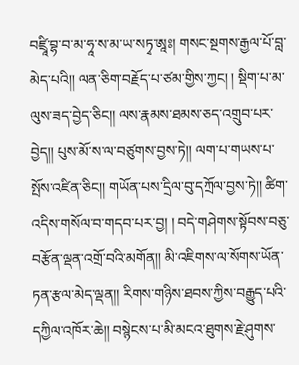བཛྲཱི་བྷ་བ་མ་ཧཱ་ས་མ་ཡ་སཏྭ་ཨཱཿ། གསང་སྔགས་རྒྱལ་པོ་བླ་མེད་པའི།། ལན་ཅིག་བརྗོད་པ་ཙམ་གྱིས་ཀྱང། ། སྡིག་པ་མ་ལུས་ཟད་བྱེད་ཅིང།། ལས་རྣམས་ཐམས་ཅད་འགྲུབ་པར་བྱེད།། པུས་མོ་ས་ལ་བཙུགས་བྱས་ཏེ།། ལག་པ་གཡས་པ་སྤོས་འཛིན་ཅིང།། གཡོན་པས་དྲིལ་བུ་དཀྲོལ་བྱས་ཏེ།། ཚིག་འདིས་གསོལ་བ་གདབ་པར་བྱ། ། བདེ་གཤེགས་སྟོབས་བཅུ་བརྩོན་ལྡན་འགྲོ་བའི་མགོན།། མི་འཇིགས་ལ་སོགས་ཡོན་ཏན་རྩལ་མེད་ལྡན།། རིགས་གཉིས་ཐབས་ཀྱིས་བརྒྱུད་པའི་དཀྱིལ་འཁོར་ཆེ།། བསྙེངས་པ་མི་མངའ་ཐུགས་རྗེ་ཤུགས་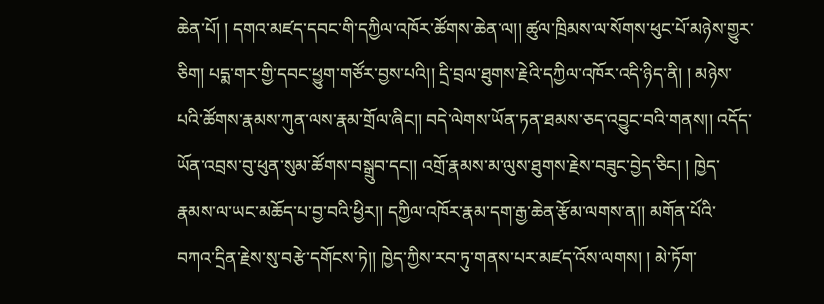ཆེན་པོ། ། དགའ་མཛད་དབང་གི་དཀྱིལ་འཁོར་ཚོགས་ཆེན་ལ།། ཚུལ་ཁྲིམས་ལ་སོགས་ཕུང་པོ་མཉེས་གྱུར་ཅིག། པདྨ་གར་གྱི་དབང་ཕྱུག་གཙོར་བྱས་པའི།། དྲི་བྲལ་ཐུགས་རྗེའི་དཀྱིལ་འཁོར་འདི་ཉིད་ནི། ། མཉེས་པའི་ཚོགས་རྣམས་ཀུན་ལས་རྣམ་གྲོལ་ཞིང།། བདེ་ལེགས་ཡོན་ཏན་ཐམས་ཅད་འབྱུང་བའི་གནས།། འདོད་ཡོན་འབྲས་བུ་ཕུན་སུམ་ཚོགས་བསྒྲུབ་དང།། འགྲོ་རྣམས་མ་ལུས་ཐུགས་རྗེས་བཟུང་བྱེད་ཅིང། ། ཁྱེད་རྣམས་ལ་ཡང་མཆོད་པ་བྱ་བའི་ཕྱིར།། དཀྱིལ་འཁོར་རྣམ་དག་རྒྱ་ཆེན་རྩོམ་ལགས་ན།། མགོན་པོའི་བཀའ་དྲིན་རྗེས་སུ་བརྩེ་དགོངས་ཏེ།། ཁྱེད་ཀྱིས་རབ་ཏུ་གནས་པར་མཛད་འོས་ལགས། ། མེ་ཏོག་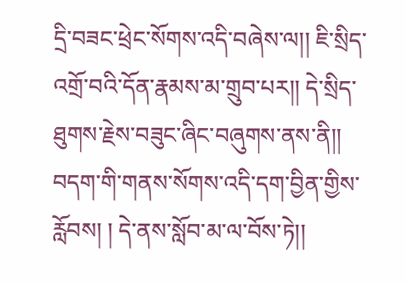དྲི་བཟང་ཕྲེང་སོགས་འདི་བཞེས་ལ།། ཇི་སྲིད་འགྲོ་བའི་དོན་རྣམས་མ་གྲུབ་པར།། དེ་སྲིད་ཐུགས་རྗེས་བཟུང་ཞིང་བཞུགས་ནས་ནི།། བདག་གི་གནས་སོགས་འདི་དག་བྱིན་གྱིས་རློབས། ། དེ་ནས་སློབ་མ་ལ་བོས་ཏེ།།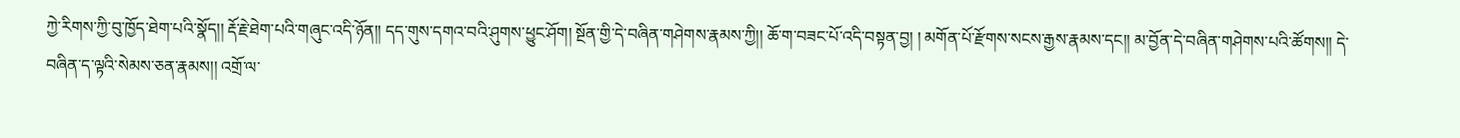ཀྱེ་རིགས་ཀྱི་བུ་ཁྱོད་ཐེག་པའི་སྣོད།། རྡོ་རྗེ་ཐེག་པའི་གཞུང་འདི་ཉོན།། དད་གུས་དགའ་བའི་ཤུགས་ཕྱུང་ཤོག། སྔོན་གྱི་དེ་བཞིན་གཤེགས་རྣམས་ཀྱི།། ཆོ་ག་བཟང་པོ་འདི་བསྟན་བྱ། ། མགོན་པོ་རྫོགས་སངས་རྒྱས་རྣམས་དང།། མ་བྱོན་དེ་བཞིན་གཤེགས་པའི་ཚོགས།། དེ་བཞིན་ད་ལྟའི་སེམས་ཅན་རྣམས།། འགྲོ་ལ་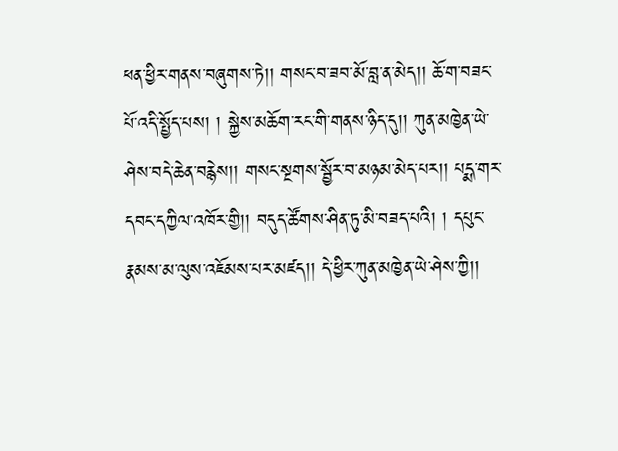ཕན་ཕྱིར་གནས་བཞུགས་ཏེ།། གསང་བ་ཟབ་མོ་བླ་ན་མེད།། ཆོ་ག་བཟང་པོ་འདི་སྤྱོད་པས། ། སྐྱེས་མཆོག་རང་གི་གནས་ཉིད་དུ།། ཀུན་མཁྱེན་ཡེ་ཤེས་བདེ་ཆེན་བརྙེས།། གསང་སྔགས་སྦྱོར་བ་མཉམ་མེད་པར།། པདྨ་གར་དབང་དཀྱིལ་འཁོར་གྱི།། བདུད་ཚོགས་ཤིན་ཏུ་མི་བཟད་པའི། ། དཔུང་རྣམས་མ་ལུས་འཇོམས་པར་མཛད།། དེ་ཕྱིར་ཀུན་མཁྱེན་ཡེ་ཤེས་ཀྱི།།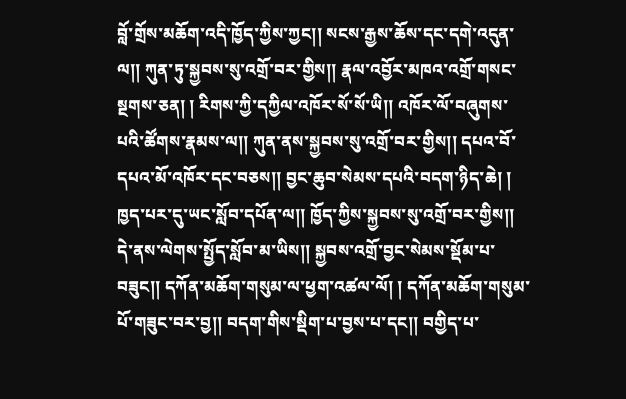བློ་གྲོས་མཆོག་འདི་ཁྱོད་ཀྱིས་ཀྱང།། སངས་རྒྱས་ཆོས་དང་དགེ་འདུན་ལ།། ཀུན་ཏུ་སྐྱབས་སུ་འགྲོ་བར་གྱིས།། རྣལ་འབྱོར་མཁའ་འགྲོ་གསང་སྔགས་ཅན། ། རིགས་ཀྱི་དཀྱིལ་འཁོར་སོ་སོ་ཡི།། འཁོར་ལོ་བཞུགས་པའི་ཚོགས་རྣམས་ལ།། ཀུན་ནས་སྐྱབས་སུ་འགྲོ་བར་གྱིས།། དཔའ་བོ་དཔའ་མོ་འཁོར་དང་བཅས།། བྱང་ཆུབ་སེམས་དཔའི་བདག་ཉིད་ཆེ། ། ཁྱད་པར་དུ་ཡང་སློབ་དཔོན་ལ།། ཁྱོད་ཀྱིས་སྐྱབས་སུ་འགྲོ་བར་གྱིས།། དེ་ནས་ལེགས་སྤྱོད་སློབ་མ་ཡིས།། སྐྱབས་འགྲོ་བྱང་སེམས་སྡོམ་པ་བཟུང།། དཀོན་མཆོག་གསུམ་ལ་ཕྱག་འཚལ་ལོ། ། དཀོན་མཆོག་གསུམ་པོ་གཟུང་བར་བྱ།། བདག་གིས་སྡིག་པ་བྱས་པ་དང།། བགྱིད་པ་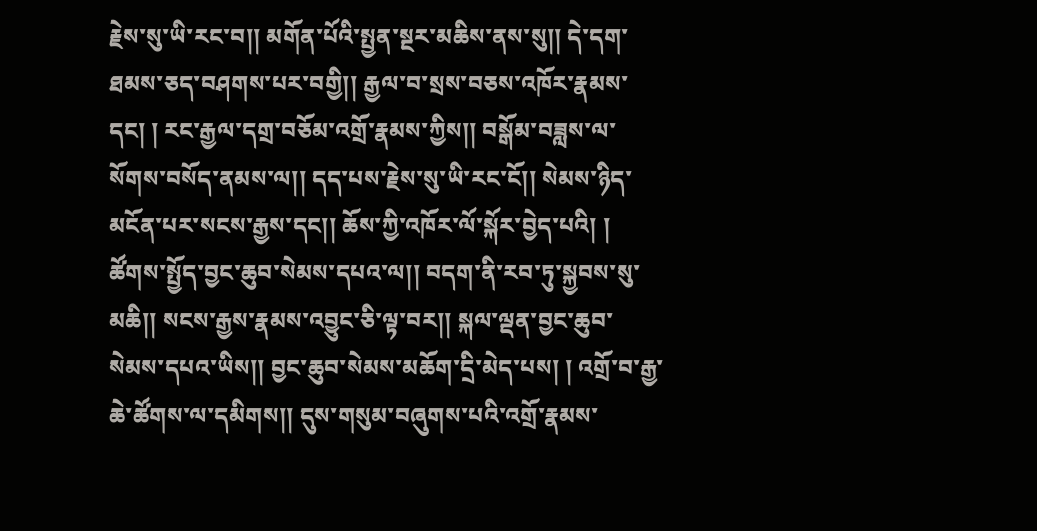རྗེས་སུ་ཡི་རང་བ།། མགོན་པོའི་སྤྱན་སྔར་མཆིས་ནས་སུ།། དེ་དག་ཐམས་ཅད་བཤགས་པར་བགྱི།། རྒྱལ་བ་སྲས་བཅས་འཁོར་རྣམས་དང། ། རང་རྒྱལ་དགྲ་བཅོམ་འགྲོ་རྣམས་ཀྱིས།། བསྒོམ་བཟླས་ལ་སོགས་བསོད་ནམས་ལ།། དད་པས་རྗེས་སུ་ཡི་རང་ངོ།། སེམས་ཉིད་མངོན་པར་སངས་རྒྱས་དང།། ཆོས་ཀྱི་འཁོར་ལོ་སྐོར་བྱེད་པའི། ། ཚོགས་སྤྱོད་བྱང་ཆུབ་སེམས་དཔའ་ལ།། བདག་ནི་རབ་ཏུ་སྐྱབས་སུ་མཆི།། སངས་རྒྱས་རྣམས་འབྱུང་ཅི་ལྟ་བར།། སྐལ་ལྡན་བྱང་ཆུབ་སེམས་དཔའ་ཡིས།། བྱང་ཆུབ་སེམས་མཆོག་དྲི་མེད་པས། ། འགྲོ་བ་རྒྱ་ཆེ་ཚོགས་ལ་དམིགས།། དུས་གསུམ་བཞུགས་པའི་འགྲོ་རྣམས་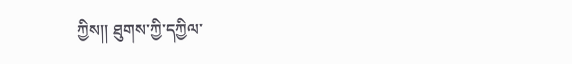ཀྱིས།། ཐུགས་ཀྱི་དཀྱིལ་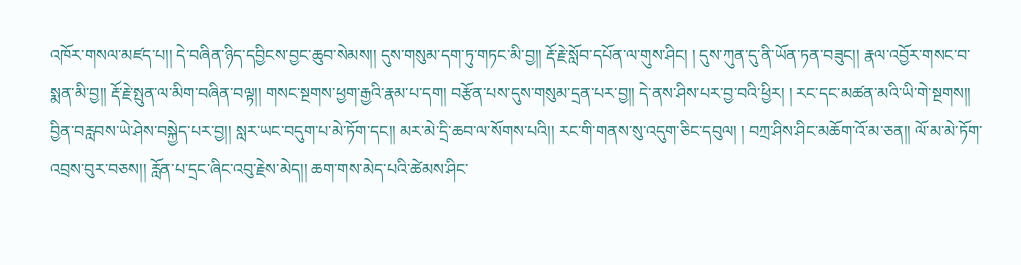འཁོར་གསལ་མཛད་པ།། དེ་བཞིན་ཉིད་དབྱིངས་བྱང་ཆུབ་སེམས།། དུས་གསུམ་དག་ཏུ་གཏང་མི་བྱ།། རྡོ་རྗེ་སློབ་དཔོན་ལ་གུས་ཤིང། ། དུས་ཀུན་དུ་ནི་ཡོན་ཏན་བཟུང།། རྣལ་འབྱོར་གསང་བ་སྨན་མི་བྱ།། རྡོ་རྗེ་སྤུན་ལ་མིག་བཞིན་བལྟ།། གསང་སྔགས་ཕྱག་རྒྱའི་རྣམ་པ་དག། བརྩོན་པས་དུས་གསུམ་དྲན་པར་བྱ།། དེ་ནས་ཤིས་པར་བྱ་བའི་ཕྱིར། ། རང་དང་མཚན་མའི་ཡི་གེ་སྔགས།། བྱིན་བརླབས་ཡེ་ཤེས་བསྐྱེད་པར་བྱ།། སླར་ཡང་བདུག་པ་མེ་ཏོག་དང།། མར་མེ་དྲི་ཆབ་ལ་སོགས་པའི།། རང་གི་གནས་སུ་འདུག་ཅིང་དབུལ། ། བཀྲ་ཤིས་ཤིང་མཆོག་འོ་མ་ཅན།། ལོ་མ་མེ་ཏོག་འབྲས་བུར་བཅས།། རློན་པ་དྲང་ཞིང་འབུ་རྗེས་མེད།། ཆག་གས་མེད་པའི་ཚེམས་ཤིང་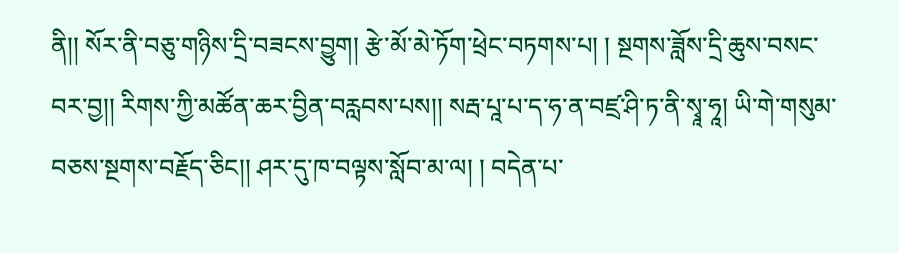ནི།། སོར་ནི་བཅུ་གཉིས་དྲི་བཟངས་བྱུག། རྩེ་མོ་མེ་ཏོག་ཕྲེང་བཏགས་པ། ། སྔགས་ཟློས་དྲི་ཆུས་བསང་བར་བྱ།། རིགས་ཀྱི་མཚོན་ཆར་བྱིན་བརླབས་པས།། སརྦ་པཱ་པ་ད་ཧ་ན་བཛྲ་ཤི་ཏ་ནི་སྭཱ་ཧཱ། ཡི་གེ་གསུམ་བཅས་སྔགས་བརྗོད་ཅིང།། ཤར་དུ་ཁ་བལྟས་སློབ་མ་ལ། ། བདེན་པ་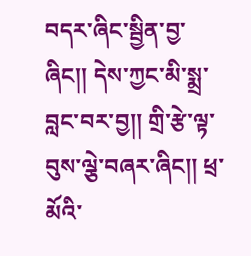བདར་ཞིང་སྦྱིན་བྱ་ཞིང།། དེས་ཀྱང་མི་སྨྲ་བླང་བར་བྱ།། གྲི་རྩེ་ལྟ་བུས་ལྕེ་བཞར་ཞིང།། ཕྲ་མོའི་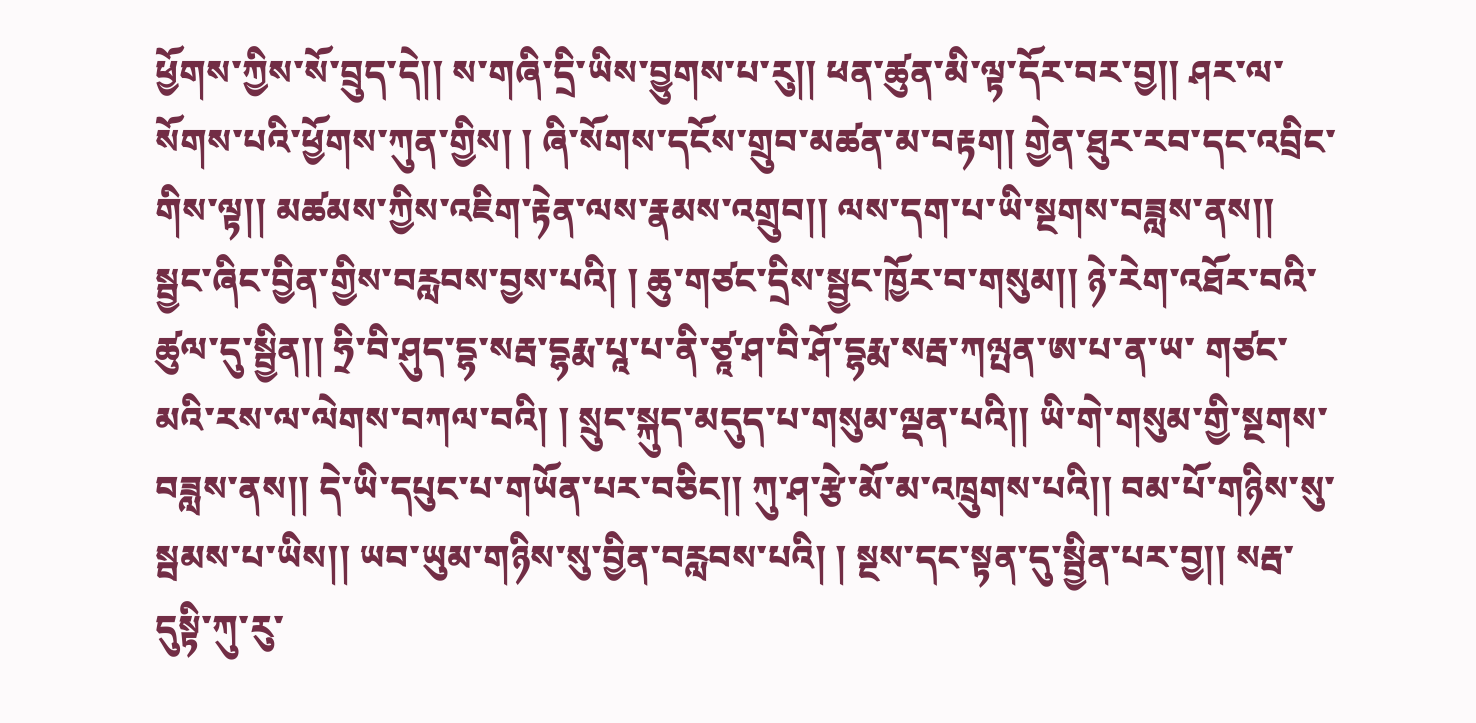ཕྱོགས་ཀྱིས་སོ་བྲུད་དེ།། ས་གཞི་དྲི་ཡིས་བྱུགས་པ་རུ།། ཕན་ཚུན་མི་ལྟ་དོར་བར་བྱ།། ཤར་ལ་སོགས་པའི་ཕྱོགས་ཀུན་གྱིས། ། ཞི་སོགས་དངོས་གྲུབ་མཚན་མ་བརྟག། གྱེན་ཐུར་རབ་དང་འབྲིང་གིས་ལྟ།། མཚམས་ཀྱིས་འཇིག་རྟེན་ལས་རྣམས་འགྲུབ།། ལས་དག་པ་ཡི་སྔགས་བཟླས་ནས།། སྦྱང་ཞིང་བྱིན་གྱིས་བརླབས་བྱས་པའི། ། ཆུ་གཙང་དྲིས་སྦྱང་ཁྱོར་བ་གསུམ།། ཉེ་རེག་འཐོར་བའི་ཚུལ་དུ་སྦྱིན།། ཧྲི་བི་ཤུད་དྷ་སརྦ་དྷརྨ་པཱ་པ་ནི་ཙཱ་ཤ་བི་ཤོ་དྷརྨ་སརྦ་ཀལྤན་ཨ་པ་ན་ཡ་ གཙང་མའི་རས་ལ་ལེགས་བཀལ་བའི། ། སྲུང་སྐུད་མདུད་པ་གསུམ་ལྡན་པའི།། ཡི་གེ་གསུམ་གྱི་སྔགས་བཟླས་ནས།། དེ་ཡི་དཔུང་པ་གཡོན་པར་བཅིང།། ཀུ་ཤ་རྩེ་མོ་མ་འཁྲུགས་པའི།། བམ་པོ་གཉིས་སུ་སྦམས་པ་ཡིས།། ཡབ་ཡུམ་གཉིས་སུ་བྱིན་བརླབས་པའི། ། སྔས་དང་སྟན་དུ་སྦྱིན་པར་བྱ།། སརྦ་དུསྟི་ཀུ་རུ་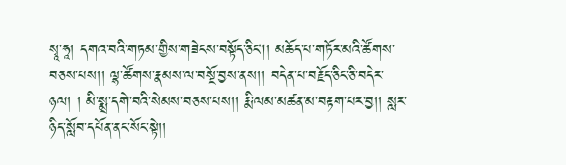སྭཱ་ཧཱ། དགའ་བའི་གཏམ་གྱིས་གཟེངས་བསྟོད་ཅིང།། མཆོད་པ་གཏོར་མའི་ཚོགས་བཅས་པས།། ལྷ་ཚོགས་རྣམས་ལ་བསྔོ་བྱས་ནས།། བདེན་པ་བརྗོད་ཅིང་ཅི་བདེར་ཉལ། ། མི་སྨྲ་དགེ་བའི་སེམས་བཅས་པས།། རྨི་ལམ་མཚན་མ་བརྟག་པར་བྱ།། སླར་ཉིད་སློབ་དཔོན་ནང་སོང་སྟེ།།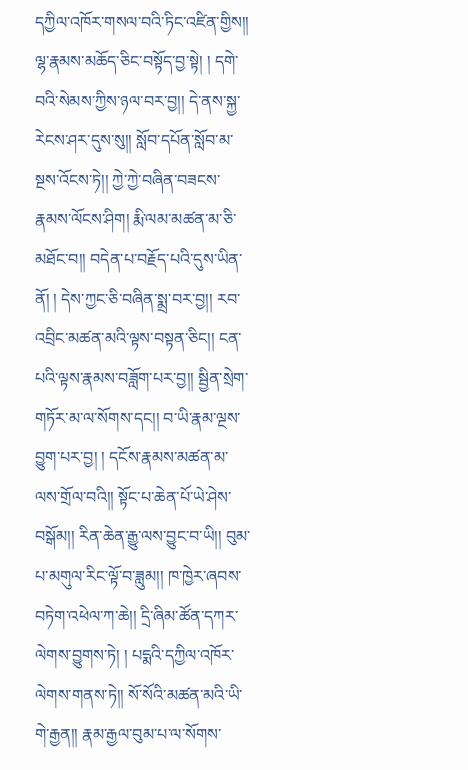དཀྱིལ་འཁོར་གསལ་བའི་ཏིང་འཛིན་གྱིས།། ལྷ་རྣམས་མཆོད་ཅིང་བསྟོད་བྱ་སྟེ། ། དགེ་བའི་སེམས་ཀྱིས་ཉལ་བར་བྱ།། དེ་ནས་སྐྱ་རེངས་ཤར་དུས་སུ།། སློབ་དཔོན་སློབ་མ་སྔས་འོངས་ཏེ།། ཀྱེ་ཀྱེ་བཞིན་བཟངས་རྣམས་ལོངས་ཤིག། རྨི་ལམ་མཚན་མ་ཅི་མཐོང་བ།། བདེན་པ་བརྗོད་པའི་དུས་ཡིན་ནོ། ། དེས་ཀྱང་ཅི་བཞིན་སྨྲ་བར་བྱ།། རབ་འབྲིང་མཚན་མའི་ལྟས་བསྟན་ཅིང།། ངན་པའི་ལྟས་རྣམས་བཟློག་པར་བྱ།། སྦྱིན་སྲེག་གཏོར་མ་ལ་སོགས་དང།། བ་ཡི་རྣམ་ལྔས་བྱུག་པར་བྱ། ། དངོས་རྣམས་མཚན་མ་ལས་གྲོལ་བའི།། སྟོང་པ་ཆེན་པོ་ཡེ་ཤེས་བསྒོམ།། རིན་ཆེན་རྒྱུ་ལས་བྱུང་བ་ཡི།། བུམ་པ་མགུལ་རིང་ལྟོ་བ་ཟླུམ།། ཁ་ཁྱེར་ཞབས་བཏེག་འཕེལ་ཀ་ཆེ།། དྲི་ཞིམ་ཚོན་དཀར་ལེགས་བྱུགས་ཏེ། ། པདྨའི་དཀྱིལ་འཁོར་ལེགས་གནས་ཏེ།། སོ་སོའི་མཚན་མའི་ཡི་གེ་རྒྱན།། རྣམ་རྒྱལ་བུམ་པ་ལ་སོགས་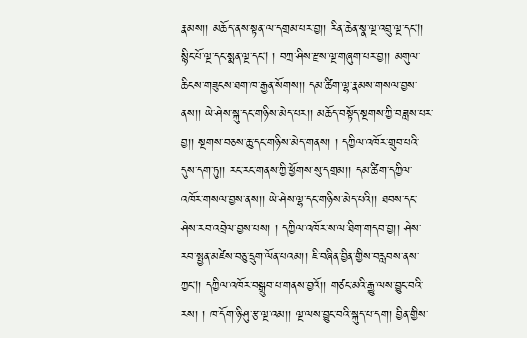རྣམས།། མཆོད་ནས་སྟན་ལ་དགྲམ་པར་བྱ།། རིན་ཆེན་སྣ་ལྔ་འབྲུ་ལྔ་དང།། སྙིང་པོ་ལྔ་དང་སྨན་ལྔ་དང། ། བཀྲ་ཤིས་རྫས་ལྔ་གཞུག་པར་བྱ།། མགུལ་ཆིངས་གཟུངས་ཐག་ཁ་རྒྱན་སོགས།། དམ་ཚིག་ལྷ་རྣམས་གསལ་བྱས་ནས།། ཡེ་ཤེས་སྐུ་དང་གཉིས་མེད་པར།། མཆོད་བསྟོད་སྔགས་ཀྱི་བཟླས་པར་བྱ།། སྔགས་བཅས་ཆུ་དང་གཉིས་མེད་གནས། ། དཀྱིལ་འཁོར་གྲུབ་པའི་དུས་དག་ཏུ།། རང་རང་གནས་ཀྱི་ཕྱོགས་སུ་དགྲམ།། དམ་ཚིག་དཀྱིལ་འཁོར་གསལ་བྱས་ནས།། ཡེ་ཤེས་ལྷ་དང་གཉིས་མེད་པའི།། ཐབས་དང་ཤེས་རབ་འབྲེལ་བྱས་པས། ། དཀྱིལ་འཁོར་ས་ལ་ཐིག་གདབ་བྱ།། ཤེས་རབ་སྤྱན་མཛེས་བཅུ་དྲུག་ལོན་པའམ།། ཇི་བཞིན་བྱིན་གྱིས་བརླབས་ནས་ཀྱང།། དཀྱིལ་འཁོར་བསྒྲུབ་པ་གནས་བྱའོ།། གཙང་མའི་རྒྱུ་ལས་བྱུང་བའི་རས། ། ཁ་དོག་ཉི་ཤུ་རྩ་ལྔ་འམ།། ལྔ་ལས་བྱུང་བའི་སྐུད་པ་དག། བྱིན་གྱིས་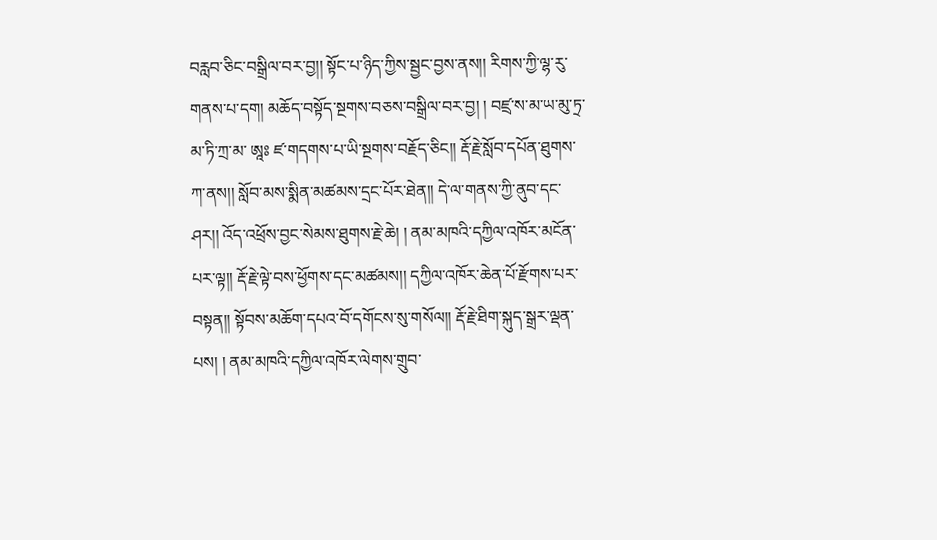བརླབ་ཅིང་བསྒྲིལ་བར་བྱ།། སྟོང་པ་ཉིད་ཀྱིས་སྦྱང་བྱས་ནས།། རིགས་ཀྱི་ལྷ་རུ་གནས་པ་དག། མཆོད་བསྟོད་སྔགས་བཅས་བསྒྲིལ་བར་བྱ། ། བཛྲ་ས་མ་ཡ་མུ་ཏྲ་མ་ཏི་ཀྲ་མ་ ཨཱཿ ཛ་གདགས་པ་ཡི་སྔགས་བརྗོད་ཅིང།། རྡོ་རྗེ་སློབ་དཔོན་ཐུགས་ཀ་ནས།། སློབ་མས་སྨིན་མཚམས་དྲང་པོར་ཐེན།། དེ་ལ་གནས་ཀྱི་ནུབ་དང་ཤར།། འོད་འཕྲོས་བྱང་སེམས་ཐུགས་རྗེ་ཆེ། ། ནམ་མཁའི་དཀྱིལ་འཁོར་མངོན་པར་ལྟ།། རྡོ་རྗེ་ལྟེ་བས་ཕྱོགས་དང་མཚམས།། དཀྱིལ་འཁོར་ཆེན་པོ་རྫོགས་པར་བསྟན།། སྟོབས་མཆོག་དཔའ་བོ་དགོངས་སུ་གསོལ།། རྡོ་རྗེ་ཐིག་སྐུད་སྒྲར་ལྡན་པས། ། ནམ་མཁའི་དཀྱིལ་འཁོར་ལེགས་གྲུབ་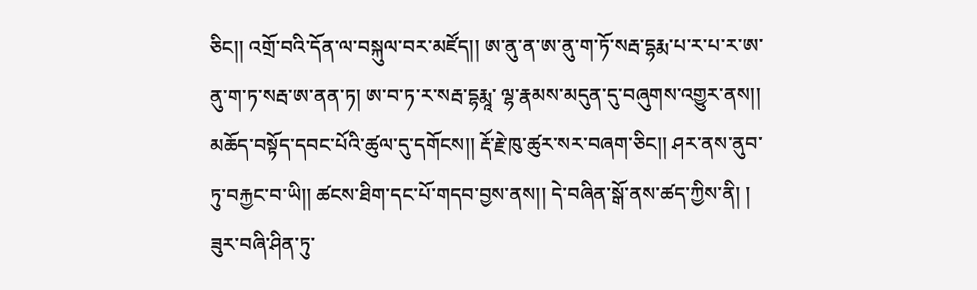ཅིང།། འགྲོ་བའི་དོན་ལ་བསྐུལ་བར་མཛོད།། ཨ་ནུ་ན་ཨ་ནུ་ག་ཏོ་སརྦ་དྷརྨ་པ་ར་པ་ར་ཨ་ནུ་ག་ཏ་སརྦ་ཨ་ནན་ཏ། ཨ་བ་ཏ་ར་སརྦ་དྷརྨཱ་ ལྷ་རྣམས་མདུན་དུ་བཞུགས་འགྱུར་ནས།། མཆོད་བསྟོད་དབང་པོའི་ཚུལ་དུ་དགོངས།། རྡོ་རྗེ་ཁུ་ཚུར་སར་བཞག་ཅིང།། ཤར་ནས་ནུབ་ཏུ་བརྐྱང་བ་ཡི།། ཚངས་ཐིག་དང་པོ་གདབ་བྱས་ནས།། དེ་བཞིན་སྒོ་ནས་ཚད་ཀྱིས་ནི། ། ཟུར་བཞི་ཤིན་ཏུ་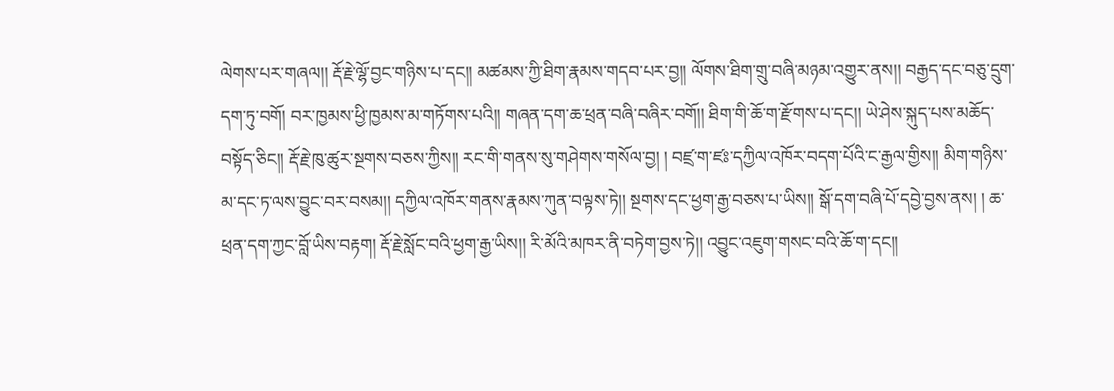ལེགས་པར་གཞལ།། རྡོ་རྗེ་ལྷོ་བྱང་གཉིས་པ་དང།། མཚམས་ཀྱི་ཐིག་རྣམས་གདབ་པར་བྱ།། ལོགས་ཐིག་གྲུ་བཞི་མཉམ་འགྱུར་ནས།། བརྒྱད་དང་བཅུ་དྲུག་དག་ཏུ་བགོ། བར་ཁྱམས་ཕྱི་ཁྱམས་མ་གཏོགས་པའི།། གཞན་དག་ཆ་ཕྲན་བཞི་བཞིར་བགོ།། ཐིག་གི་ཆོ་ག་རྫོགས་པ་དང།། ཡེ་ཤེས་སྐུད་པས་མཆོད་བསྟོད་ཅིང།། རྡོ་རྗེ་ཁུ་ཚུར་སྔགས་བཅས་ཀྱིས།། རང་གི་གནས་སུ་གཤེགས་གསོལ་བྱ། ། བཛྲ་ག་ཛཿ་དཀྱིལ་འཁོར་བདག་པོའི་ང་རྒྱལ་གྱིས།། མིག་གཉིས་མ་དང་ཏ་ལས་བྱུང་བར་བསམ།། དཀྱིལ་འཁོར་གནས་རྣམས་ཀུན་བལྟས་ཏེ།། སྔགས་དང་ཕྱག་རྒྱ་བཅས་པ་ཡིས།། སྒོ་དག་བཞི་པོ་དབྱེ་བྱས་ནས། ། ཆ་ཕྲན་དག་ཀྱང་བློ་ཡིས་བརྟག། རྡོ་རྗེ་སློང་བའི་ཕྱག་རྒྱ་ཡིས།། རི་མོའི་མཁར་ནི་བཏེག་བྱས་ཏེ།། འབྱུང་འཇུག་གསང་བའི་ཆོ་ག་དང།།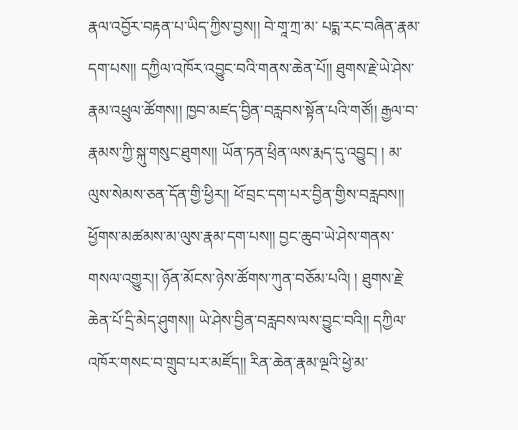རྣལ་འབྱོར་བརྟན་པ་ཡིད་ཀྱིས་བྱས།། བེ་གཱ་ཀྲ་མ་ པདྨ་རང་བཞིན་རྣམ་དག་པས།། དཀྱིལ་འཁོར་འབྱུང་བའི་གནས་ཆེན་པོ།། ཐུགས་རྗེ་ཡེ་ཤེས་རྣམ་འཕྲུལ་ཚོགས།། ཁྱབ་མཛད་བྱིན་བརླབས་སྟོན་པའི་གཙོ།། རྒྱལ་བ་རྣམས་ཀྱི་སྐུ་གསུང་ཐུགས།། ཡོན་ཏན་ཕྲིན་ལས་རྨད་དུ་འབྱུང། ། མ་ལུས་སེམས་ཅན་དོན་གྱི་ཕྱིར།། ཕོ་བྲང་དག་པར་བྱིན་གྱིས་བརླབས།། ཕྱོགས་མཚམས་མ་ལུས་རྣམ་དག་པས།། བྱང་ཆུབ་ཡེ་ཤེས་གནས་གསལ་འགྱུར།། ཉོན་མོངས་ཉེས་ཚོགས་ཀུན་བཅོམ་པའི། ། ཐུགས་རྗེ་ཆེན་པོ་དྲི་མེད་ཤུགས།། ཡེ་ཤེས་བྱིན་བརླབས་ལས་བྱུང་བའི།། དཀྱིལ་འཁོར་གསང་བ་གྲུབ་པར་མཛོད།། རིན་ཆེན་རྣམ་ལྔའི་ཕྱེ་མ་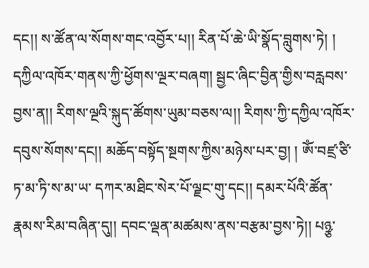དང།། ས་ཚོན་ལ་སོགས་གང་འབྱོར་པ།། རིན་པོ་ཆེ་ཡི་སྣོད་བླུགས་ཏེ། ། དཀྱིལ་འཁོར་གནས་ཀྱི་ཕྱོགས་ལྔར་བཞག། སྦྱང་ཞིང་བྱིན་གྱིས་བརླབས་བྱས་ན།། རིགས་ལྔའི་སྐུད་ཚོགས་ཡུམ་བཅས་ལ།། རིགས་ཀྱི་དཀྱིལ་འཁོར་དབུས་སོགས་དང།། མཆོད་བསྟོད་སྔགས་ཀྱིས་མཉེས་པར་བྱ། ། ཨོཾ་བཛྲ་ཙི་ཏ་མ་ཏི་ས་མ་ཡ་ དཀར་མཐིང་སེར་པོ་ལྗང་གུ་དང།། དམར་པོའི་ཚོན་རྣམས་རིམ་བཞིན་དུ།། དབང་ལྡན་མཚམས་ནས་བརྩམ་བྱས་ཏེ།། པཉྩ་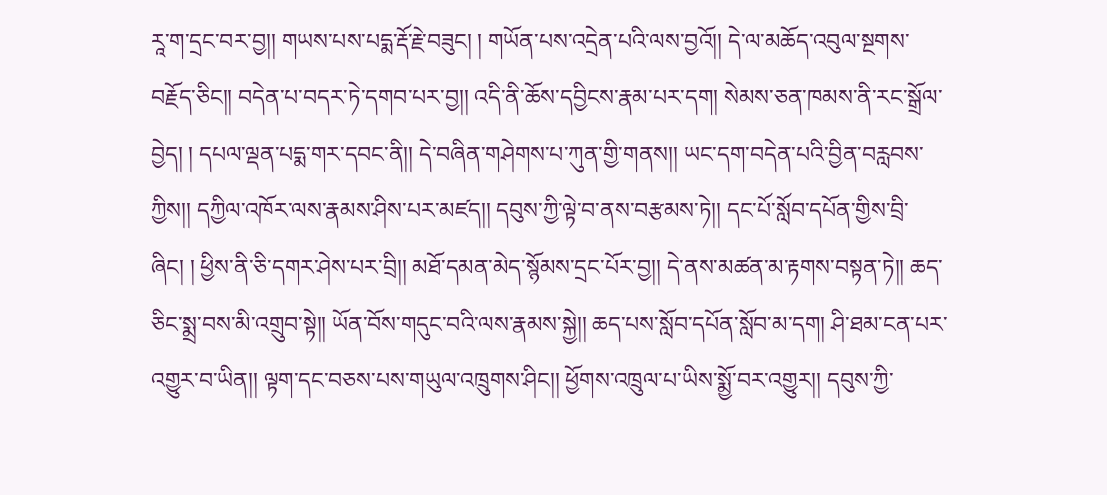རཱ་ག་དྲང་བར་བྱ།། གཡས་པས་པདྨ་རྡོ་རྗེ་བཟུང། ། གཡོན་པས་འདྲེན་པའི་ལས་བྱའོ།། དེ་ལ་མཆོད་འབུལ་སྔགས་བརྗོད་ཅིང།། བདེན་པ་བདར་ཏེ་དགབ་པར་བྱ།། འདི་ནི་ཆོས་དབྱིངས་རྣམ་པར་དག། སེམས་ཅན་ཁམས་ནི་རང་སྒྲོལ་བྱེད། ། དཔལ་ལྡན་པདྨ་གར་དབང་ནི།། དེ་བཞིན་གཤེགས་པ་ཀུན་གྱི་གནས།། ཡང་དག་བདེན་པའི་བྱིན་བརླབས་ཀྱིས།། དཀྱིལ་འཁོར་ལས་རྣམས་ཤིས་པར་མཛད།། དབུས་ཀྱི་ལྟེ་བ་ནས་བརྩམས་ཏེ།། དང་པོ་སློབ་དཔོན་གྱིས་བྲི་ཞིང། ། ཕྱིས་ནི་ཅི་དགར་ཤེས་པར་བྲི།། མཐོ་དམན་མེད་སྙོམས་དྲང་པོར་བྱ།། དེ་ནས་མཚན་མ་རྟགས་བསྟན་ཏེ།། ཆད་ཅིང་སྨྲ་བས་མི་འགྲུབ་སྟེ།། ཡོན་བོས་གདུང་བའི་ལས་རྣམས་སྐྱེ།། ཆད་པས་སློབ་དཔོན་སློབ་མ་དག། ཤི་ཐམ་ངན་པར་འགྱུར་བ་ཡིན།། ལྟག་དང་བཅས་པས་གཡུལ་འཁྲུགས་ཤིང།། ཕྱོགས་འཁྲུལ་པ་ཡིས་སྨྱོ་བར་འགྱུར།། དབུས་ཀྱི་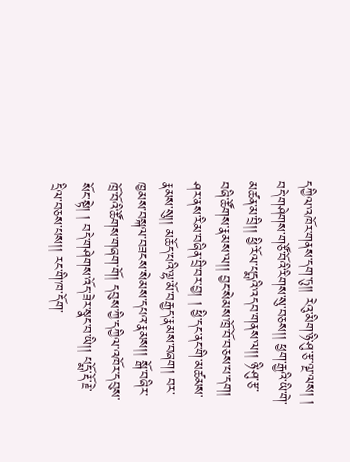དཀྱིལ་འཁོར་གནས་དག་ཏུ།། རེའུ་མིག་ཉི་ཤུ་རྩ་ལྔ་ལས། ། བདེ་གཤེགས་གཙོ་བོའི་རིགས་སུ་བཅས།། ཕྱག་རྒྱའི་ཡི་གེ་མཚན་མ་བྲི།། ཕྱི་རོལ་པདྨའི་འདབ་གནས་ལ།། ཉི་ཤུ་རྩ་བཞི་ཚོགས་རྣམས་ལ།། བྱང་སེམས་ཁྲོ་བོ་བཅས་པ་དག། ཤར་ནས་རིམ་བཞིན་བྲི་བར་བྱ། ། ཕྱི་དང་ནང་གི་མཚམས་རྣམས་སུ།། མཆོད་པའི་ལྷ་མོ་བརྒྱད་རྣམས་བཞག། བར་ཁྱམས་བསྐལ་བཟངས་སེམས་དཔའ་རྣམས།། སྒོ་བཞིར་ཁྲོ་བོའི་ཚོགས་གཞག་གོ། དབུས་ཀྱི་དཀྱིལ་འཁོར་དབུས་སོང་སྟེ། ། བདེ་གཤེགས་འོད་ཟེར་སྣང་བ་ཡི།། པདྨོ་རྡོ་རྗེ་དྲིལ་བཅས་པས།། རང་གི་ཁ་དོག་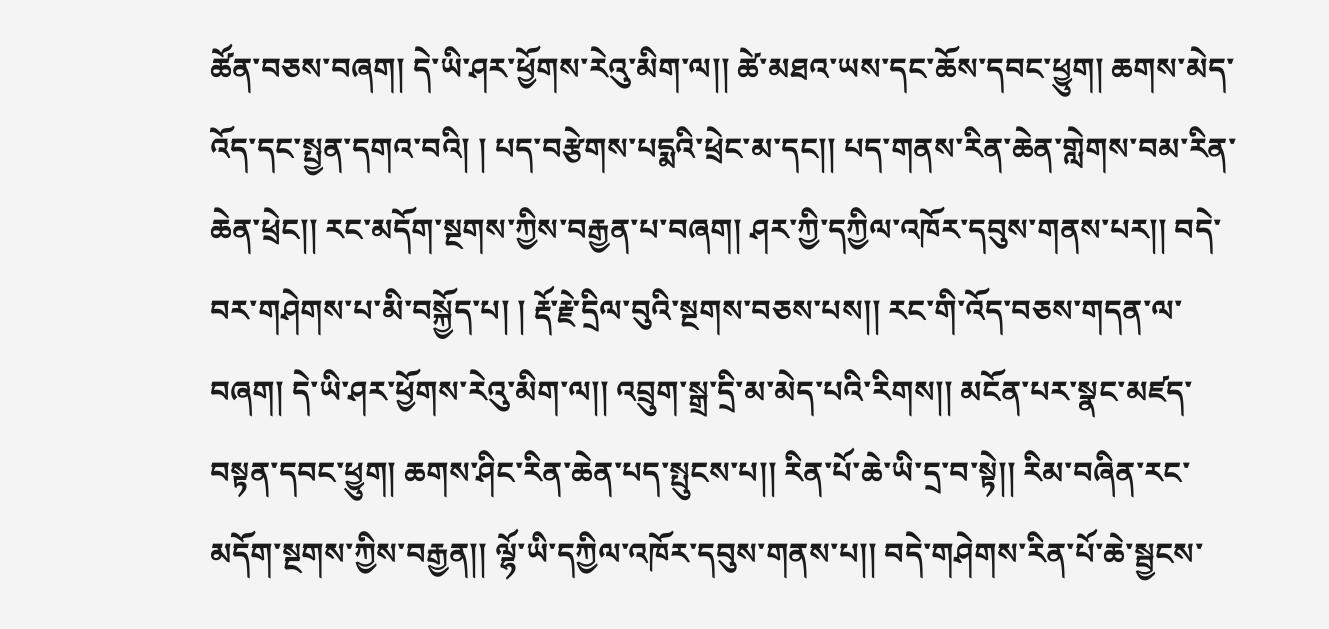ཚོན་བཅས་བཞག། དེ་ཡི་ཤར་ཕྱོགས་རེའུ་མིག་ལ།། ཚེ་མཐའ་ཡས་དང་ཆོས་དབང་ཕྱུག། ཆགས་མེད་འོད་དང་སྤྱན་དགའ་བའི། ། པད་བརྩེགས་པདྨའི་ཕྲེང་མ་དང།། པད་གནས་རིན་ཆེན་གླེགས་བམ་རིན་ཆེན་ཕྲེང།། རང་མདོག་སྔགས་ཀྱིས་བརྒྱན་པ་བཞག། ཤར་ཀྱི་དཀྱིལ་འཁོར་དབུས་གནས་པར།། བདེ་བར་གཤེགས་པ་མི་བསྐྱོད་པ། ། རྡོ་རྗེ་དྲིལ་བུའི་སྔགས་བཅས་པས།། རང་གི་འོད་བཅས་གདན་ལ་བཞག། དེ་ཡི་ཤར་ཕྱོགས་རེའུ་མིག་ལ།། འབྲུག་སྒྲ་དྲི་མ་མེད་པའི་རིགས།། མངོན་པར་སྣང་མཛད་བསྟན་དབང་ཕྱུག། ཆགས་ཤིང་རིན་ཆེན་པད་སྤུངས་པ།། རིན་པོ་ཆེ་ཡི་དྲ་བ་སྟེ།། རིམ་བཞིན་རང་མདོག་སྔགས་ཀྱིས་བརྒྱན།། ལྷོ་ཡི་དཀྱིལ་འཁོར་དབུས་གནས་པ།། བདེ་གཤེགས་རིན་པོ་ཆེ་སྦྱངས་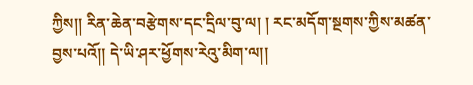ཀྱིས།། རིན་ཆེན་བརྩེགས་དང་དྲིལ་བུ་ལ། ། རང་མདོག་སྔགས་ཀྱིས་མཚན་བྱས་པའོ།། དེ་ཡི་ཤར་ཕྱོགས་རེའུ་མིག་ལ།།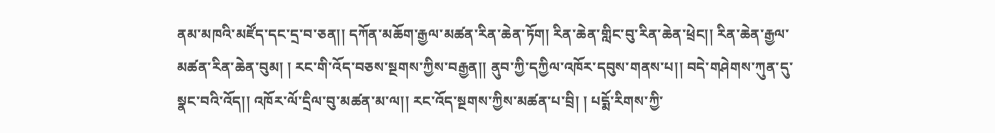ནམ་མཁའི་མཛོད་དང་དྲ་བ་ཅན།། དཀོན་མཆོག་རྒྱལ་མཚན་རིན་ཆེན་ཏོག། རིན་ཆེན་གླིང་བུ་རིན་ཆེན་ཕྲེང།། རིན་ཆེན་རྒྱལ་མཚན་རིན་ཆེན་བུམ། ། རང་གི་འོད་བཅས་སྔགས་ཀྱིས་བརྒྱན།། ནུབ་ཀྱི་དཀྱིལ་འཁོར་དབུས་གནས་པ།། བདེ་གཤེགས་ཀུན་དུ་སྣང་བའི་འོད།། འཁོར་ལོ་དྲིལ་བུ་མཚན་མ་ལ།། རང་འོད་སྔགས་ཀྱིས་མཚན་པ་བྲི། ། པདྨོ་རིགས་ཀྱི་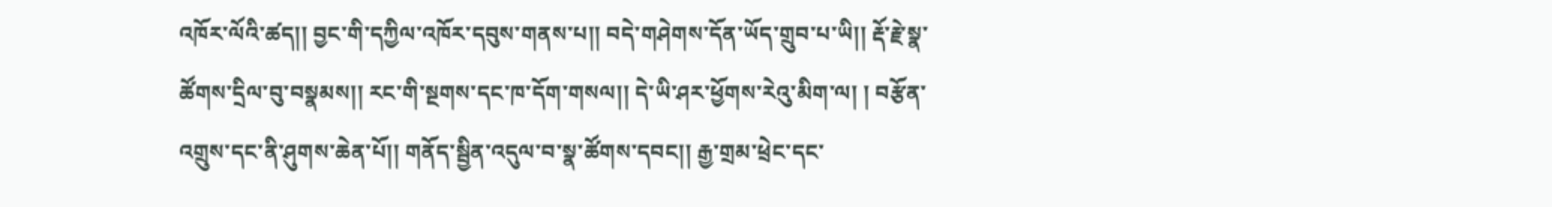འཁོར་ལོའི་ཚད།། བྱང་གི་དཀྱིལ་འཁོར་དབུས་གནས་པ།། བདེ་གཤེགས་དོན་ཡོད་གྲུབ་པ་ཡི།། རྡོ་རྗེ་སྣ་ཚོགས་དྲིལ་བུ་བསྣམས།། རང་གི་སྔགས་དང་ཁ་དོག་གསལ།། དེ་ཡི་ཤར་ཕྱོགས་རེའུ་མིག་ལ། ། བརྩོན་འགྲུས་དང་ནི་ཤུགས་ཆེན་པོ།། གནོད་སྦྱིན་འདུལ་བ་སྣ་ཚོགས་དབང།། རྒྱ་གྲམ་ཕྲེང་དང་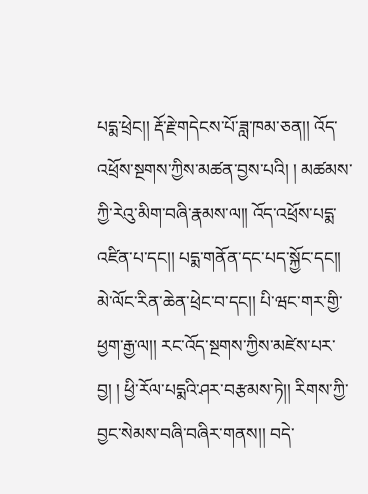པདྨ་ཕྲེང།། རྡོ་རྗེ་གདེངས་པོ་ཟླ་ཁམ་ཅན།། འོད་འཕྲོས་སྔགས་ཀྱིས་མཚན་བྱས་པའི། ། མཚམས་ཀྱི་རེའུ་མིག་བཞི་རྣམས་ལ།། འོད་འཕྲོས་པདྨ་འཛིན་པ་དང།། པདྨ་གནོན་དང་པད་སྐྱོང་དང།། མེ་ལོང་རིན་ཆེན་ཕྲེང་བ་དང།། པི་ཝང་གར་གྱི་ཕྱག་རྒྱ་ལ།། རང་འོད་སྔགས་ཀྱིས་མཛེས་པར་བྱ། ། ཕྱི་རོལ་པདྨའི་ཤར་བརྩམས་ཏེ།། རིགས་ཀྱི་བྱང་སེམས་བཞི་བཞིར་གནས།། བདེ་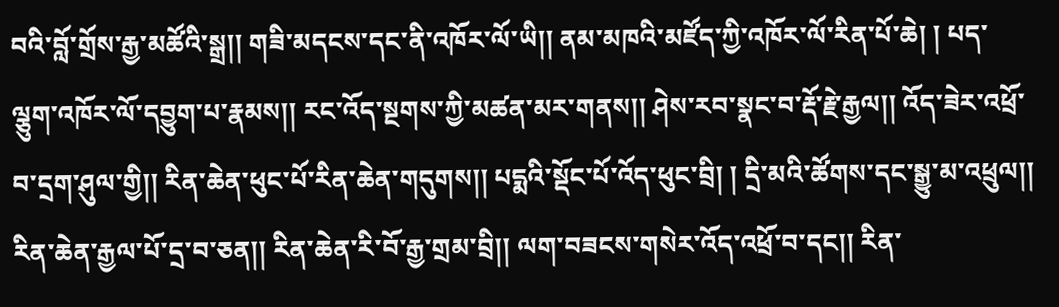བའི་བློ་གྲོས་རྒྱ་མཚོའི་སྒྲ།། གཟི་མདངས་དང་ནི་འཁོར་ལོ་ཡི།། ནམ་མཁའི་མཛོད་ཀྱི་འཁོར་ལོ་རིན་པོ་ཆེ། ། པད་ལྕུག་འཁོར་ལོ་དབྱུག་པ་རྣམས།། རང་འོད་སྔགས་ཀྱི་མཚན་མར་གནས།། ཤེས་རབ་སྣང་བ་རྡོ་རྗེ་རྒྱལ།། འོད་ཟེར་འཕྲོ་བ་དྲག་ཤུལ་གྱི།། རིན་ཆེན་ཕུང་པོ་རིན་ཆེན་གདུགས།། པདྨའི་སྡོང་པོ་འོད་ཕུང་བྲི། ། དྲི་མའི་ཚོགས་དང་སྒྱུ་མ་འཕྲུལ།། རིན་ཆེན་རྒྱལ་པོ་དྲ་བ་ཅན།། རིན་ཆེན་རི་བོ་རྒྱ་གྲམ་བྲི།། ལག་བཟངས་གསེར་འོད་འཕྲོ་བ་དང།། རིན་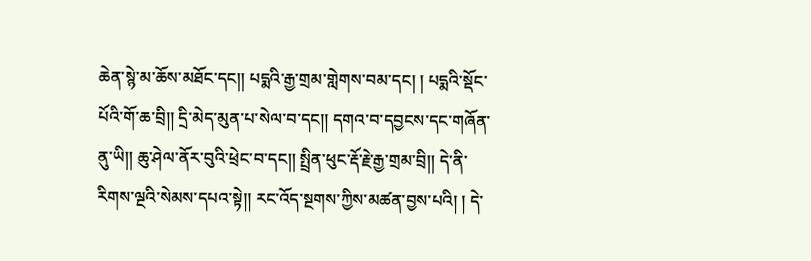ཆེན་སྙེ་མ་ཆོས་མཐོང་དང།། པདྨའི་རྒྱ་གྲམ་གླེགས་བམ་དང། ། པདྨའི་སྡོང་པོའི་གོ་ཆ་བྲི།། དྲི་མེད་མུན་པ་སེལ་བ་དང།། དགའ་བ་དབྱངས་དང་གཞོན་ནུ་ཡི།། ཆུ་ཤེལ་ནོར་བུའི་ཕྲེང་བ་དང།། སྤྲིན་ཕུང་རྡོ་རྗེ་རྒྱ་གྲམ་བྲི།། དེ་ནི་རིགས་ལྔའི་སེམས་དཔའ་སྟེ།། རང་འོད་སྔགས་ཀྱིས་མཚན་བྱས་པའི། ། དེ་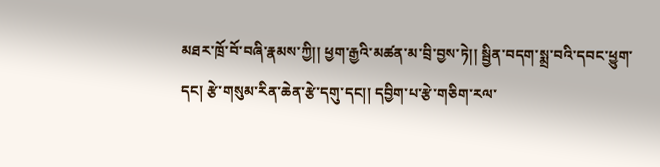མཐར་ཁྲོ་བོ་བཞི་རྣམས་ཀྱི།། ཕྱག་རྒྱའི་མཚན་མ་བྲི་བྱས་ཏེ།། སྦྱིན་བདག་སྨྲ་བའི་དབང་ཕྱུག་དང། རྩེ་གསུམ་རིན་ཆེན་རྩེ་དགུ་དང།། དབྱིག་པ་རྩེ་གཅིག་རལ་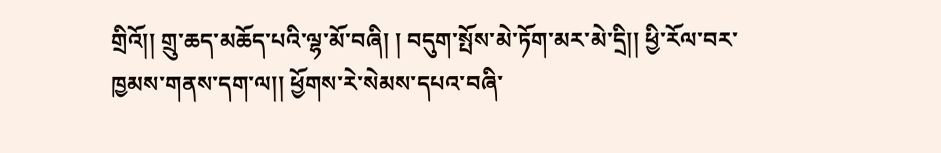གྲིའོ།། གྲུ་ཆད་མཆོད་པའི་ལྷ་མོ་བཞི། ། བདུག་སྤོས་མེ་ཏོག་མར་མེ་དྲི།། ཕྱི་རོལ་བར་ཁྱམས་གནས་དག་ལ།། ཕྱོགས་རེ་སེམས་དཔའ་བཞི་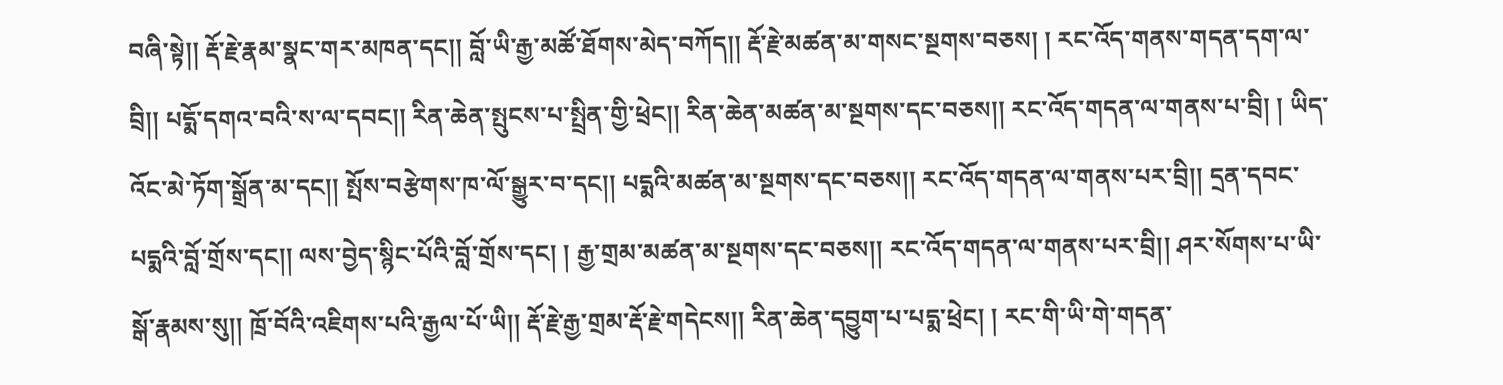བཞི་སྟེ།། རྡོ་རྗེ་རྣམ་སྣང་གར་མཁན་དང།། བློ་ཡི་རྒྱ་མཚོ་ཐོགས་མེད་བཀོད།། རྡོ་རྗེ་མཚན་མ་གསང་སྔགས་བཅས། ། རང་འོད་གནས་གདན་དག་ལ་བྲི།། པདྨོ་དགའ་བའི་ས་ལ་དབང།། རིན་ཆེན་སྤུངས་པ་སྤྲིན་གྱི་ཕྲེང།། རིན་ཆེན་མཚན་མ་སྔགས་དང་བཅས།། རང་འོད་གདན་ལ་གནས་པ་བྲི། ། ཡིད་འོང་མེ་ཏོག་སྒྲོན་མ་དང།། སྤོས་བརྩེགས་ཁ་ལོ་སྒྱུར་བ་དང།། པདྨའི་མཚན་མ་སྔགས་དང་བཅས།། རང་འོད་གདན་ལ་གནས་པར་བྲི།། དྲན་དབང་པདྨའི་བློ་གྲོས་དང།། ལས་བྱེད་སྙིང་པོའི་བློ་གྲོས་དང། ། རྒྱ་གྲམ་མཚན་མ་སྔགས་དང་བཅས།། རང་འོད་གདན་ལ་གནས་པར་བྲི།། ཤར་སོགས་པ་ཡི་སྒོ་རྣམས་སུ།། ཁྲོ་བོའི་འཇིགས་པའི་རྒྱལ་པོ་ཡི།། རྡོ་རྗེ་རྒྱ་གྲམ་རྡོ་རྗེ་གདེངས།། རིན་ཆེན་དབྱུག་པ་པདྨ་ཕྲེང། ། རང་གི་ཡི་གེ་གདན་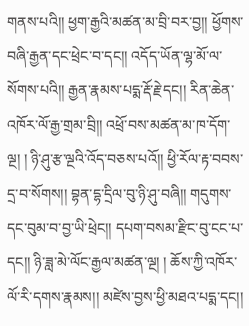གནས་པའི།། ཕྱག་རྒྱའི་མཚན་མ་བྲི་བར་བྱ།། ཕྱོགས་བཞི་རྒྱན་དང་ཕྲེང་བ་དང།། འདོད་ཡོན་ལྷ་མོ་ལ་སོགས་པའི།། རྒྱན་རྣམས་པདྨ་རྡོ་རྗེ་དང།། རིན་ཆེན་འཁོར་ལོ་རྒྱ་གྲམ་བྲི།། འཕྲོ་བས་མཚན་མ་ཁ་དོག་ལྔ། ། ཉི་ཤུ་རྩ་ལྔའི་འོད་བཅས་པའོ།། ཕྱི་རོལ་རྟ་བབས་དྲ་བ་སོགས།། བྷན་དྷ་དྲིལ་བུ་ཉི་ཤུ་བཞི།། གདུགས་དང་བུམ་བ་བྱ་ཡི་ཕྲེང།། དཔག་བསམ་རྫིང་བུ་ངང་པ་དང།། ཉི་ཟླ་མེ་ལོང་རྒྱལ་མཚན་ལྔ། ། ཆོས་ཀྱི་འཁོར་ལོ་རི་དགས་རྣམས།། མཛེས་བྱས་ཕྱི་མཐའ་པདྨ་དང།།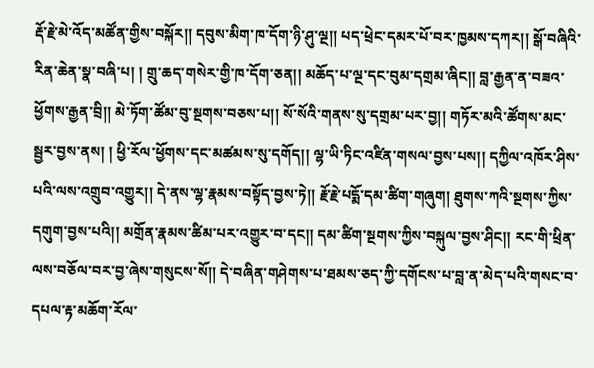རྡོ་རྗེ་མེ་འོད་མཚོན་གྱིས་བསྐོར།། དབུས་མིག་ཁ་དོག་ཉི་ཤུ་ལྔ།། པད་ཕྲེང་དམར་པོ་བར་ཁྱམས་དཀར།། སྒོ་བཞིའི་རིན་ཆེན་སྣ་བཞི་པ། ། གྲུ་ཆད་གསེར་གྱི་ཁ་དོག་ཅན།། མཆོད་པ་ལྔ་དང་བུམ་དགྲམ་ཞིང།། བླ་རྒྱན་ན་བཟའ་ཕྱོགས་རྒྱན་བྲི།། མེ་ཏོག་ཚོམ་བུ་སྔགས་བཅས་པ།། སོ་སོའི་གནས་སུ་དགྲམ་པར་བྱ།། གཏོར་མའི་ཚོགས་མང་སྦྱར་བྱས་ནས། ། ཕྱི་རོལ་ཕྱོགས་དང་མཚམས་སུ་དགོད།། ལྷ་ཡི་ཏིང་འཛིན་གསལ་བྱས་པས།། དཀྱིལ་འཁོར་ཤིས་པའི་ལས་འགྲུབ་འགྱུར།། དེ་ནས་ལྷ་རྣམས་བསྟོད་བྱས་ཏེ།། རྗོ་རྗེ་པདྨོ་དམ་ཚིག་གཞུག། ཐུགས་ཀའི་སྔགས་ཀྱིས་དགུག་བྱས་པའི།། མགྲོན་རྣམས་ཚིམ་པར་འགྱུར་བ་དང།། དམ་ཚིག་སྔགས་ཀྱིས་བསྐུལ་བྱས་ཤིང།། རང་གི་ཕྲིན་ལས་བཅོལ་བར་བྱ་ཞེས་གསུངས་སོ།། དེ་བཞིན་གཤེགས་པ་ཐམས་ཅད་ཀྱི་དགོངས་པ་བླ་ན་མེད་པའི་གསང་བ་དཔལ་རྟ་མཆོག་རོལ་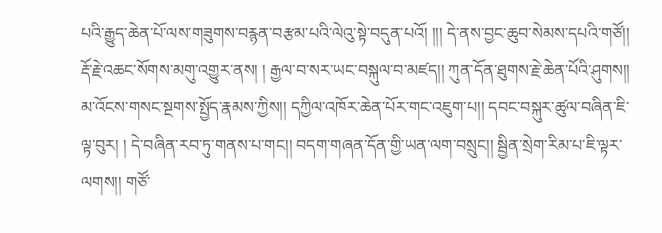པའི་རྒྱུད་ཆེན་པོ་ལས་གཟུགས་བརྙན་བརྩམ་པའི་ལེའུ་སྟེ་བདུན་པའོ། །།། དེ་ནས་བྱང་ཆུབ་སེམས་དཔའི་གཙོ།། རྡོ་རྗེ་འཆང་སོགས་མགུ་འགྱུར་ནས། ། རྒྱལ་བ་སར་ཡང་བསྐུལ་བ་མཛད།། ཀུན་དོན་ཐུགས་རྗེ་ཆེན་པོའི་ཤུགས།། མ་འོངས་གསང་སྔགས་སྤྱོད་རྣམས་ཀྱིས།། དཀྱིལ་འཁོར་ཆེན་པོར་གང་འཇུག་པ།། དབང་བསྐུར་ཚུལ་བཞིན་ཇི་ལྟ་བུར། ། དེ་བཞིན་རབ་ཏུ་གནས་པ་གང།། བདག་གཞན་དོན་གྱི་ཡན་ལག་བསྲུང།། སྦྱིན་སྲེག་རིམ་པ་ཇི་ལྟར་ལགས།། གཙོ་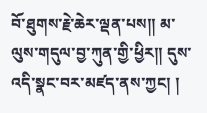བོ་ཐུགས་རྗེ་ཆེར་ལྡན་པས།། མ་ལུས་གདུལ་བྱ་ཀུན་གྱི་ཕྱིར།། དུས་འདི་སྣང་བར་མཛད་ནས་ཀྱང། །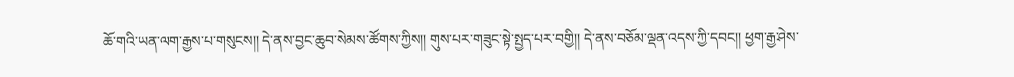ཆོ་གའི་ཡན་ལག་རྒྱས་པ་གསུངས།། དེ་ནས་བྱང་ཆུབ་སེམས་ཚོགས་ཀྱིས།། གུས་པར་གཟུང་སྟེ་སྤྱད་པར་བགྱི།། དེ་ནས་བཅོམ་ལྡན་འདས་ཀྱི་དབང།། ཕྱག་རྒྱ་ཤེས་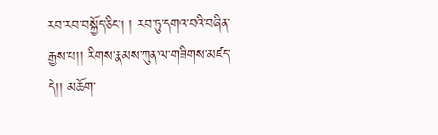རབ་རབ་བསྐྱོད་ཅིང། ། རབ་ཏུ་དགའ་བའི་བཞིན་རྒྱས་པ།། རིགས་རྣམས་ཀུན་ལ་གཟིགས་མཛད་དེ།། མཆོག་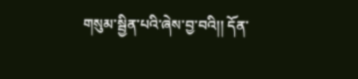གསུམ་སྦྱིན་པའི་ཞེས་བྱ་བའི།། དོན་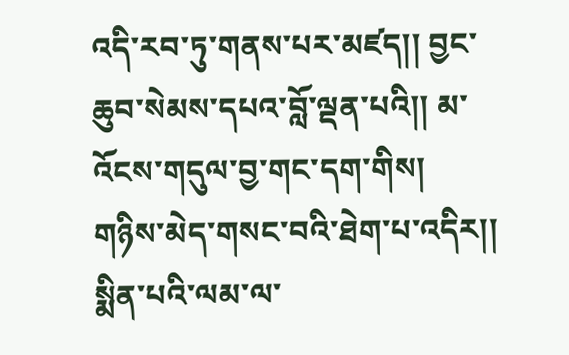འདི་རབ་ཏུ་གནས་པར་མཛད།། བྱང་ཆུབ་སེམས་དཔའ་བློ་ལྡན་པའི།། མ་འོངས་གདུལ་བྱ་གང་དག་གིས། གཉིས་མེད་གསང་བའི་ཐེག་པ་འདིར།། སྨིན་པའི་ལམ་ལ་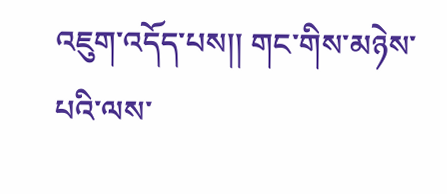འཇུག་འདོད་པས།། གང་གིས་མཉེས་པའི་ལས་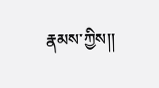རྣམས་ཀྱིས།།